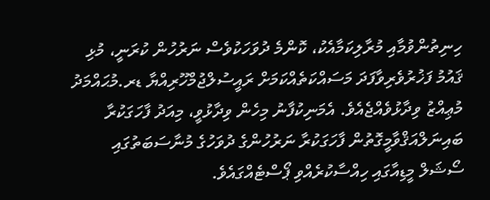ހިނިތުންވުމާއި މުރާލިކަމާއެކު، ކޮންމެ ދުވަހަކުވެސް ނަރުހުން ކުރަނީ، މުޅި ޤައުމު ފަޚުރުވެރިވާފަދަ މަސައްކަތެއްކަމަށް ރައީސުލްޖުމްހޫރިއްޔާ ޑރ.މުޙައްމަދު މުޢިއްޒު ވިދާޅުވެއްޖެއެވެ. އެމަނިކުފާނު މިހެން ވިދާޅުވީ، މިއަދު ފާހަގަކުރާ ބައިނަލްއަޤްވާމީގޮތުން ފާހަގަކުރާ ނަރުހުންގެ ދުވަހުގެ މުނާސަބަތުގައި ސޯޝަލް މީޑިއާގައި ހިއްސާކުރެއްވި ޕޯސްޓެއްގައެވެ.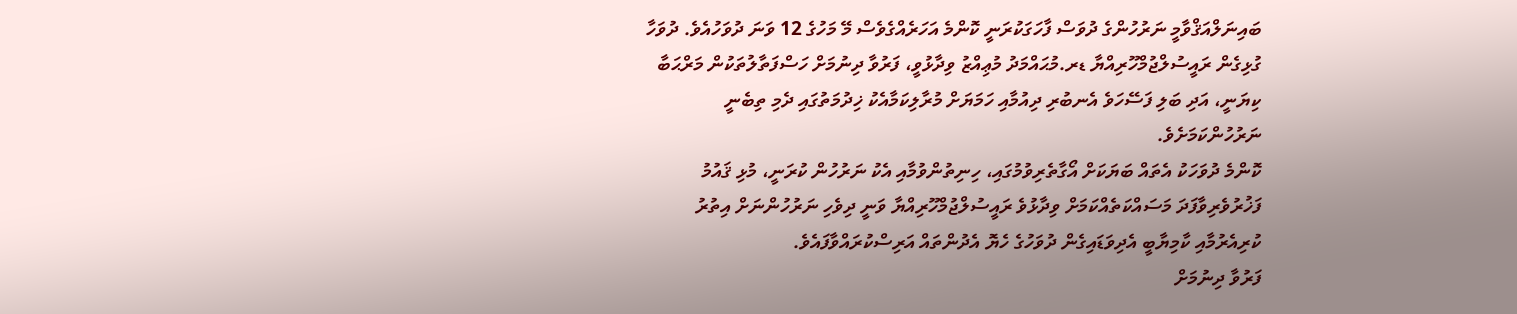ބައިނަލްއަޤްވާމީ ނަރުހުންގެ ދުވަސް ފާހަގަކުރަނީ ކޮންމެ އަހަރެއްގެވެސް މޭ މަހުގެ 12 ވަނަ ދުވަހުއެވެ. ދުވަހާ ގުޅިގެން ރައީސުލްޖުމްހޫރިއްޔާ ޑރ.މުޙައްމަދު މުޢިއްޒު ވިދާޅުވީ، ފަރުވާ ދިނުމަށް ހަސްފަތާލުތަކުން މަރްޙަބާ ކިޔަނީ، އަދި ބަލި ފަސޭހަވެ އެނބުރި ދިއުމާއި ހަމަޔަށް މުރާލިކަމާއެކު ޚިދުމަތުގައި ދެމި ތިބެނީ ނަރުހުންކަމަށެވެ.
ކޮންމެ ދުވަހަކު އެތައް ބަޔަކަށް އޯގާތެރިވުމުގައި، ހިނިތުންވުމާއި އެކު ނަރުހުން ކުރަނީ، މުޅި ޤައުމު ފަޚުރުވެރިވާފަދަ މަސައްކަތެއްކަމަށް ވިދާޅުވެ ރައީސުލްޖުމްހޫރިއްޔާ ވަނީ ދިވެހި ނަރުހުންނަށް އިތުރު ކުރިއެރުމާއި ކާމިޔާބީ އެދިވަޑައިގެން ދުވަހުގެ ހެޔޮ އެދުންތައް އަރިސްކުރައްވާފައެވެ.
ފަރުވާ ދިނުމަށް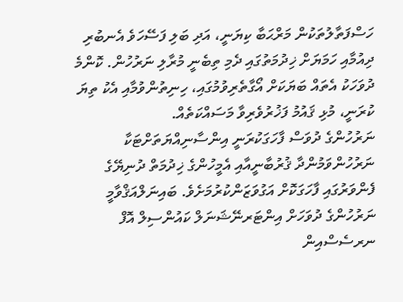ހަސްފަތާލުތަކުން މަރްޙަބާ ކިޔަނީ، އަދި ބަލި ފަސޭހަވެ އެނބުރި ދިއުމާއި ހަމަޔަށް ޚިދުމަތުގައި ދެމި ތިބެނީ މުރާލި ނަރުހުން. ކޮންމެ ދުވަހަކު އެތައް ބަޔަކަށް އޯގާތެރިވުމުގައި، ހިނިތުންވުމާއި އެކު ތިޔަ ކުރަނީ، މުޅި ޤައުމު ފަޚުރުވެރިވާ މަސައްކަތެއް.
ނަރުހުންގެ ދުވަސް ފާހަގަކުރަނީ އިންސާނިއްޔަތަށްޓަކާ ނަރުހުންވަމުންދާ ޤުރުބާނީއާއި އެމީހުންގެ ޚިދުމަތް ދުނިޔޭގެ ފެންވަރުގައި ފާހަގަކޮށް އަގުވަޒަންކުރުމަށެވެ. ބައިނަލްއަޤްވާމީ ނަރުހުންގެ ދުވަހަށް އިންޓަރނޭޝަނަލް ކައުންސިލް އޮފް ނރސެސްއިން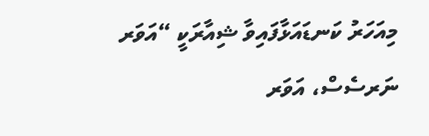މިއަހަރު ކަނޑައަޅާފައިވާ ޝިއާރަކީ “އަވަރ ނަރސެސް، އަވަރ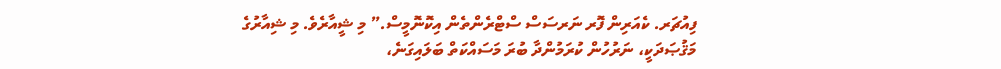ފިއުޗަރ. ކެއަރިން ފޮރ ނަރސަސް ސްޓްރެންތެން އިކޮނޮމީސް.” މި ޝީއާރެވެ. މި ޝިއާރުގެ މަޤުޞަދަކީ، ނަރުހުން ކުރަމުންދާ ބުރަ މަސައްކަތް ބަލައިގަނެ،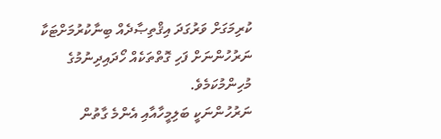ކުރިމަގަށް ވަރުގަދަ އިޤްތިޞާދެއް ބިނާކުރުމަށްޓަކާ ނަރުހުންނަށް ފަހި ގޮތްތަކެއް ހޯދައިދިނުމުގެ މުހިންމުކަމެވެ.
ނަރުހުންނަކީ ބަލިމީހާއާއި އެންމެ ގާތުން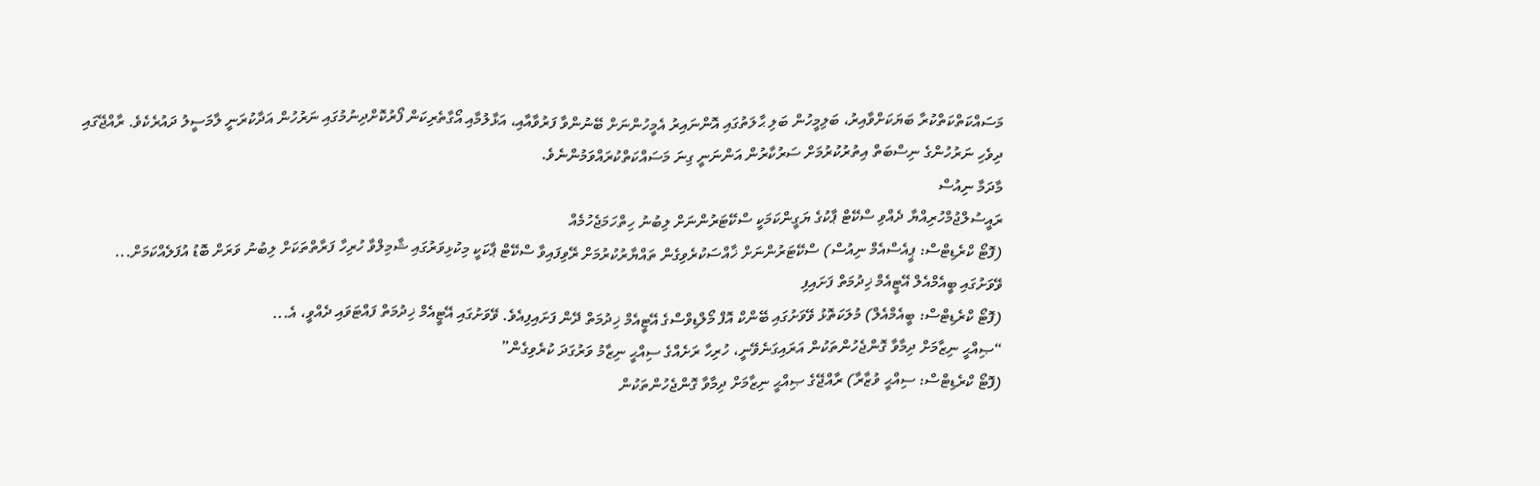މަސައްކަތްކަތްކުރާ ބަޔަކަށްވާއިރު، ބަލިމީހުން ބަލި ޙާލަތުގައި އޮންނައިރު އެމީހުންނަށް ބޭނުންވާ ފަރުވާއާއި، އަޅާލުމާއި އޯގާތެރިކަން ފޯރުކޮށްދިނުމުގައި ނަރުހުން އަދާކުރަނީ ލާމަސީލު ދައުރެކެވެ. ރާއްޖޭގައި ދިވެހި ނަރުހުންގެ ނިސްބަތް އިތުރުކުރުމަށް ސަރުކާރުން އަންނަނީ ގިނަ މަސައްކަތްކުރައްވަމުންނެވެ.
މާދަމާ ނިއުސް
ރައީސުލްޖުމްހުރިއްޔާ ދެއްވި ސްކޭޓް ޕާކުގެ ޔަގީންކަމަކީ ސްކޭޓަރުންނަށް ލިބުނު ހިތްހަމަޖެހުމެއް
(ފޮޓޯ ކްރެޑިޓްސް: ޕީއެސްއެމް ނިއުސް) ސްކޭޓަރުންނަށް ޚާއްސަކުރެވިގެން ތައްޔާރުކުރުމަށް ރޭވިފައިވާ ސްކޭޓް ޕާކަކީ މިކުޅިވަރުގައި ޝާމިލްވާ ހުރިހާ ފަރާތްތަކަށް ލިބުނު ވަރަށް ބޮޑު އުފަލެއްކަމަށް...
ވޭވަށުގައި ބީއެމްއެލް އޭޓީއެމް ޚިދުމަތް ފަށައިފި
(ފޮޓޯ ކްރެޑިޓްސް: ބީއެމްއެލް) މުލަކަތޮޅު ވޭވަށުގައި ބޭންކް އޮފް މޯލްޑިވްސްގެ އޭޓީއެމް ޚިދުމަތް ދޭން ފަށައިފިއެވެ. ވޭވަށުގައި އޭޓީއެމް ޚިދުމަތް ފައްޓަވައި ދެއްވީ، އެ...
“ޞިއްޙީ ނިޒާމަށް ދިމާވާ ގޮންޖެހުންތަކުން އަރައިގަނެވޭނީ، ހުރިހާ ރަށެއްގެ ސިއްޙީ ނިޒާމު ވަރުގަދަ ކުރެވިގެން”
(ފޮޓޯ ކްރެޑިޓްސް: ސިއްޙީ ވުޒާރާ) ރާއްޖޭގެ ޞިއްޙީ ނިޒާމަށް ދިމާވާ ގޮންޖެހުންތަކުން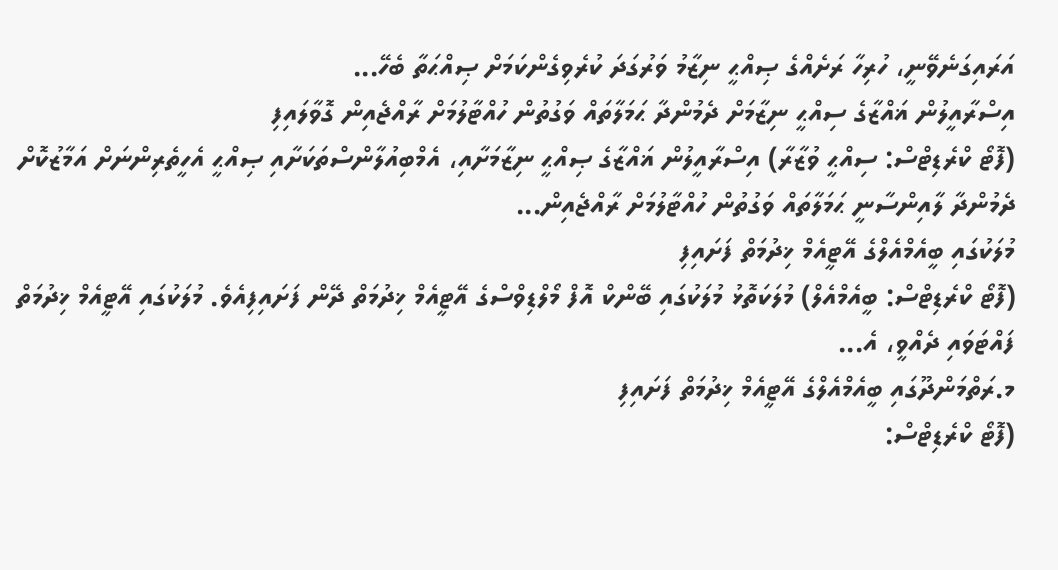އަރައިގަނެވޭނީ، ހުރިހާ ރަށެއްގެ ޞިއްޙީ ނިޒާމު ވަރުގަދަ ކުރެވިގެންކަމަށް ޞިއްޙަތާ ބެހޭ...
އިސްރާއީލުން ޣައްޒާގެ ސިއްޙީ ނިޒާމަށް ދެމުންދާ ޙަމަލާތައް ވަގުތުން ހުއްޓާލުމަށް ރާއްޖެއިން ގޮވާލައިފި
(ފޮޓޯ ކްރެޑިޓްސް: ސިއްޙީ ވުޒާރާ) އިސްރާއީލުން ޣައްޒާގެ ޞިއްޙީ ނިޒާމަށާއި، އެމްބިއުލާންސްތަކަށާއި ޞިއްޙީ އެހީތެރިންނަށް އަމާޒުކޮށް ދެމުންދާ ލާއިންސާނީ ޙަމަލާތައް ވަގުތުން ހުއްޓާލުމަށް ރާއްޖެއިން...
މުލަކުގައި ބީއެމްއެލްގެ އޭޓީއެމް ޚިދުމަތް ފަށައިފި
(ފޮޓޯ ކްރެޑިޓްސް: ބީއެމްއެލް) މުލަކަތޮޅު މުލަކުގައި ބޭންކް އޮފް މޯލްޑިވްސްގެ އޭޓީއެމް ޚިދުމަތް ދޭން ފަށައިފިއެވެ. މުލަކުގައި އޭޓީއެމް ޚިދުމަތް ފައްޓަވައި ދެއްވީ، އެ...
މ.ރަތްމަންދޫގައި ބީއެމްއެލްގެ އޭޓީއެމް ޚިދުމަތް ފަށައިފި
(ފޮޓޯ ކްރެޑިޓްސް: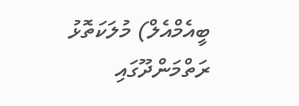ބީއެމްއެލް) މުލަކަތޮޅު ރަތްމަންދޫގައި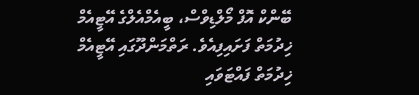ބޭންކް އޮފް މޯލްޑިވްސް، ބީއެމްއެލްގެ އޭޓީއެމް ޚިދުމަތް ފަށައިފިއެވެ. ރަތްމަންދޫގައި އޭޓީއެމް ޚިދުމަތް ފައްޓަވައި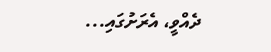ދެއްވީ، އެރަށުގައި...